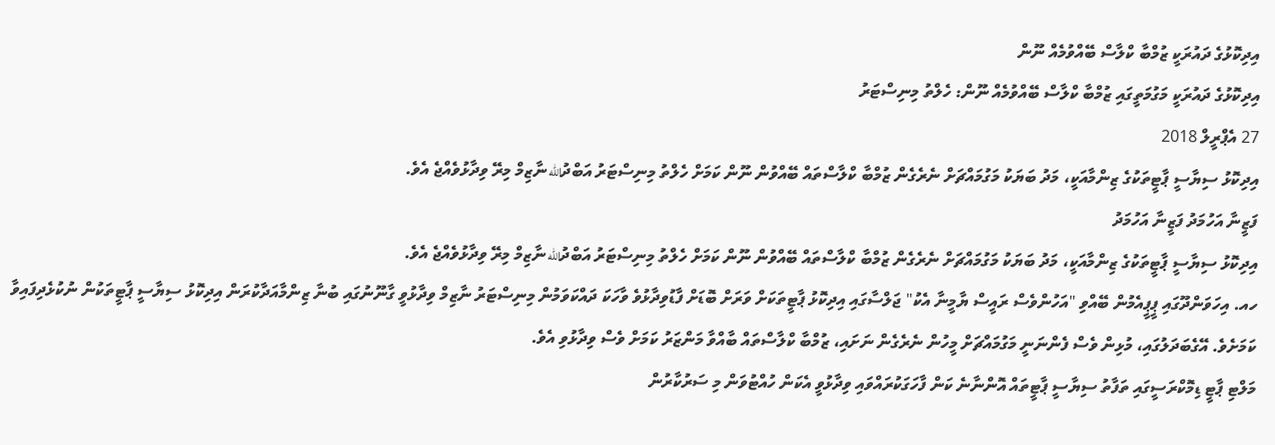އިދިކޮޅުގެ ދައުރަކީ ޒުމްބާ ކްލާސް ބޭއްވުމެއް ނޫން
އިދިކޮޅުގެ ދައުރަކީ މަގުމަތީގައި ޒުމްބާ ކްލާސް ބޭއްވުމެއް ނޫން: ހެލްތު މިނިސްޓަރު
27 އެޕްރީލް 2018
އިދިކޮޅު ސިޔާސީ ޕާޓީތަކުގެ ޒިންމާއަކީ، މަދު ބަޔަކު މަގުމައްޗަށް ނެރެގެން ޒުމްބާ ކްލާސްތައް ބޭއްވުން ނޫން ކަމަށް ހެލްތު މިނިސްޓަރު އަބްދުالله ނާޒިމް މިރޭ ވިދާޅުވެއްޖެ އެވެ.
ފަޒީނާ އަހުމަދު ފަޒީނާ އަހުމަދު
އިދިކޮޅު ސިޔާސީ ޕާޓީތަކުގެ ޒިންމާއަކީ، މަދު ބަޔަކު މަގުމައްޗަށް ނެރެގެން ޒުމްބާ ކްލާސްތައް ބޭއްވުން ނޫން ކަމަށް ހެލްތު މިނިސްޓަރު އަބްދުالله ނާޒިމް މިރޭ ވިދާޅުވެއްޖެ އެވެ.
ހއ. އިހަވަންދޫގައި ޕީޕީއެމުން ބޭއްވި "އަހުންވެސް ރައީސް ޔާމީނާ އެކު" ޖަލްސާގައި އިދިކޮޅު ޕާޓީތަކަށް ވަރަށް ބޮޑަށް ފާޑުވިދާޅުވެ ވާހަކަ ދައްކަވަމުން މިނިސްޓަރު ނާޒިމް ވިދާޅުވީ ގާނޫނުގައި ބުނާ ޒިންމާއަދާކުރަން އިދިކޮޅު ސިޔާސީ ޕާޓީތަކުން ނުކުޅެދިފައިވާ ކަމަށެވެ. އޭގެބަދަލުގައި، މުޅިން ވެސް ފެންނަނީ މަގުމައްޗަށް މީހުން ނެރެގެން ނަށައި، ޒުމްބާ ކްލާސްތައް ބާއްވާ މަންޒަރު ކަމަށް ވެސް ވިދާޅުވި އެވެ.
މަލްޓި ޕާޓީ ޑިމޮކްރަސީގައި ތަފާތު ސިޔާސީ ޕާޓީތައް އޮންނާނެ ކަން ފާހަގަކުރައްވައި ވިދާޅުވީ އެކަން ހުއްޓުވަން މި ސަރުކާރުން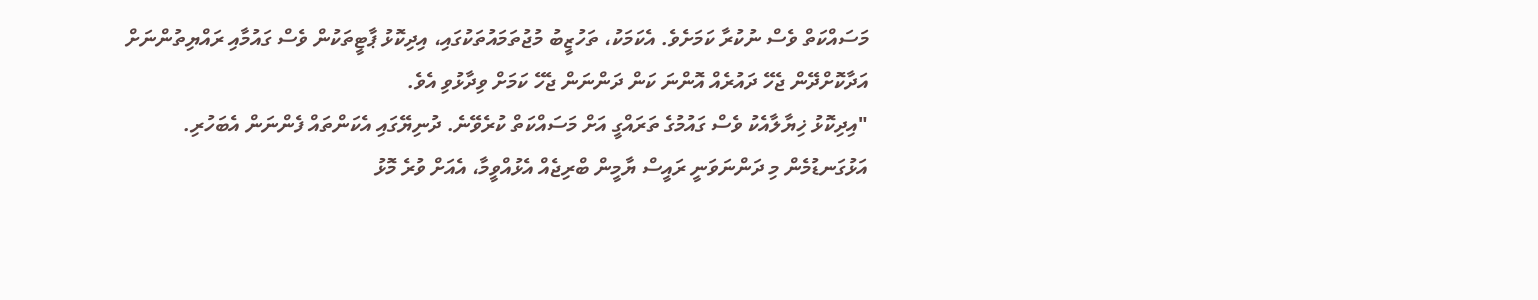މަސައްކަތް ވެސް ނުކުރާ ކަމަށެވެ. އެކަމަކު، ތަހުޒީބު މުޖުތަމައުތަކުގައި، އިދިކޮޅު ޕާޓީތަކުން ވެސް ގައުމާއި ރައްޔިތުންނަށް އަދާކޮށްދޭން ޖެހޭ ދައުރެއް އޮންނަ ކަން ދަންނަން ޖެހޭ ކަމަށް ވިދާޅުވި އެވެ.
"އިދިކޮޅު ޚިޔާލާއެކު ވެސް ގައުމުގެ ތަރައްގީ އަށް މަސައްކަތް ކުރެވޭނެ. ދުނިޔޭގައި އެކަންތައް ފެންނަން އެބަހުރި. އަޅުގަނޑުމެން މި ދަންނަވަނީ ރައީސް ޔާމީން ބްރިޖެއް އެޅުއްވީމާ، އެއަށް ވުރެ މޮޅު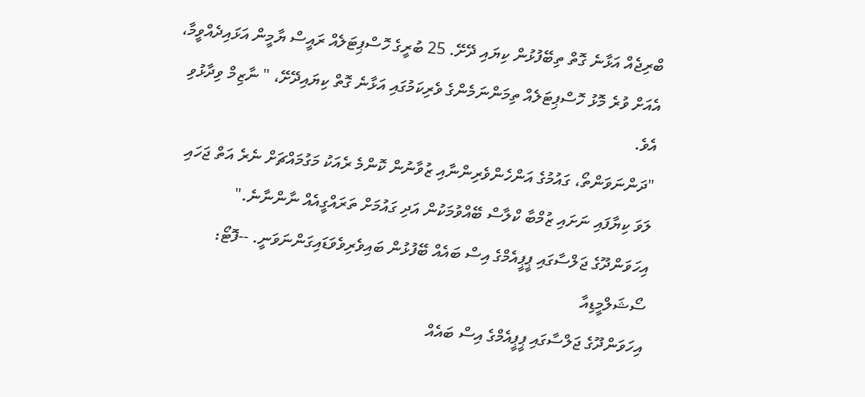ބްރިޖެއް އަޅާނެ ގޮތް ތިބޭފުޅުން ކިޔައި ދޭށޭ. 25 ބުރީގެ ހޮސްޕިޓަލެއް ރައީސް ޔާމީން އަޅައިދެއްވީމާ، އެއަށް ވުރެ މޮޅު ހޮސްޕިޓަލެއް ތިމަންނަމެންގެ ވެރިކަމުގައި އަޅާނެ ގޮތް ކިޔައިދޭށޭ، " ނާޒިމް ވިދާޅުވި އެވެ.
"ދަންނަވަންތޯ، ގައުމުގެ އަންހެންވެރިންނާއި ޒުވާނުން ކޮންމެ ރެއަކު މަގުމައްޗަށް ނެރެ އަތް ޖަހައި ލަވަ ކިޔާފައި ނަށައި ޒުމްބާ ކްލާސް ބޭއްވުމަކުން އަދި ގައުމަށް ތަރައްގީއެއް ނާންނާނެ."
އިހަވަންދޫގެ ޖަލްސާގައި ޕީޕީއެމްގެ އިސް ބައެއް ބޭފުޅުން ބައިވެރިވެވަޑައިގަންނަވަނީ. --ފޮޓޯ: ސޯޝަލްމީޑިއާ
އިހަވަންދޫގެ ޖަލްސާގައި ޕީޕީއެމްގެ އިސް ބައެއް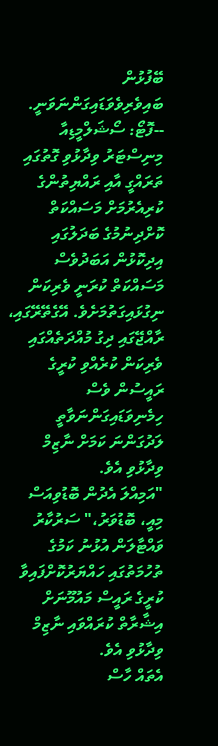ބޭފުޅުން ބައިވެރިވެވަޑައިގަންނަވަނީ. --ފޮޓޯ: ސޯޝަލްމީޑިއާ
މިނިސްޓަރު ވިދާޅުވި ގޮތުގައި ތަރައްގީ އާއި ރައްޔިތުންގެ ކުރިއެރުމަށް މަސައްކަތް ކޮށްދިނުމުގެ ބަދަލުގައި އިދިކޮޅުން އަބަދުވެސް މަސައްކަތް ކުރަނީ ވެރިކަން ނިގުޅައިގަތުމަށެވެ. އޭގެތޭރޭގައި، ރާއްޖޭގައި ދިގު މުއްދަތެއްގައި ވެރިކަން ކުރެއްވި ކުރީގެ ރައީސުން ވެސް ހިމެނިވަޑައިގަންނަވާތީ ލަދުގަންނަ ކަމަށް ނާޒިމް ވިދާޅުވި އެވެ.
"އަމިއްލަ އެދުން ބޮޑުވިއަސް މިއީ، ބޮޑުވަރު،" ސަރުކާރު ވައްޓާލަން އުޅުނު ކަމުގެ ތުހުމަތުގައި ހައްޔަރުކޮށްފައިވާ ކުރީގެ ރައީސް މައުމޫނަށް އިޝާރާތް ކުރައްވައި ނާޒިމް ވިދާޅުވި އެވެ.
އެތައް ހާސް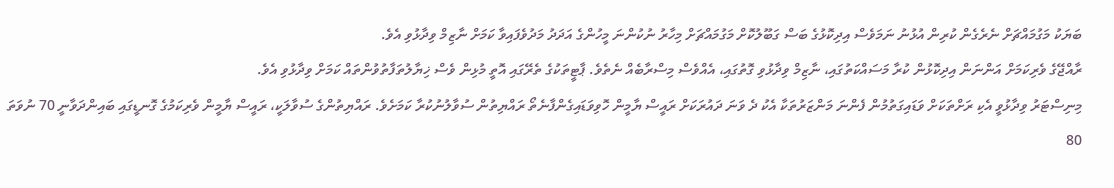ބަޔަކު މަގުމައްޗަށް ނެރެގެން ކުރިން އުޅުނު ނަމަވެސް އިދިކޮޅުގެ ބަސް ގަބޫލުކޮށް މަގުމައްޗަށް މިހާރު ނުކުންނަ މީހުންގެ އަދަދު މަދުވެފައިވާ ކަމަށް ނާޒިމް ވިދާޅުވި އެވެ.
ރާއްޖޭގެ ވެރިކަމަށް އަންނަން އިދިކޮޅުން ކުރާ މަސައްކަތުގައި، ނާޒިމް ވިދާޅުވި ގޮތުގައި، އެއްވެސް މިސްރާބެއް ނެތެވެ. ޕާޓީތަކުގެ ތެރޭގައި އޮތީ މުޅިން ވެސް ޚިޔާލުތަފާތުވުންތައް ކަމަށް ވިދާޅުވި އެވެ.
މިނިސްޓަރު ވިދާޅުވީ އެކި ރަށްތަކަށް ވަޑައިގަތުމުން ފެންނަ މަންޒަރުތަކާ އެކު ދެ ވަނަ ދައުރަކަށް ރައީސް ޔާމީން ހޮވިވަޑައިގެންފާނެތޯ ރައްޔިތުން ސުވާލުނުކުރާ ކަމަށެވެ. ރައްޔިތުންގެ ސުވާލަކީ، ރައީސް ޔާމީން ވެރިކަމުގެ ގޮނޑީގައި ބައިންދަވާނީ 70 ނުވަތަ 80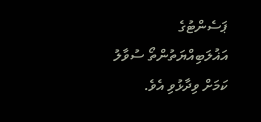ޕަސެންޓުގެ އަޣުލަބިއްޔަތުންތޯ ސުވާލު ކަމަށް ވިދާޅުވި އެވެ.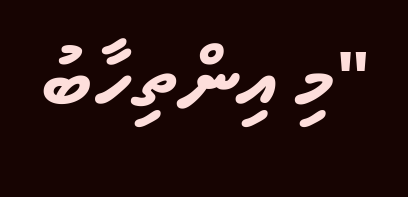"މި އިންތިހާބު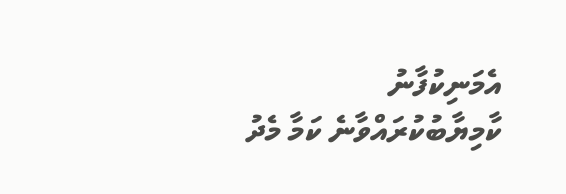އެމަނިކުފާނު ކާމިޔާބުކުރައްވާނެ ކަމާ މެދު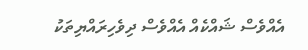އެއްވެސް ޝައްކެއް އެއްވެސް ދިވެހިރައްޔިތަކު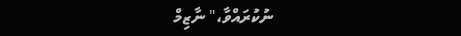ނުކުރައްވާ،" ނާޒިމް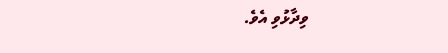ވިދާޅުވި އެވެ.